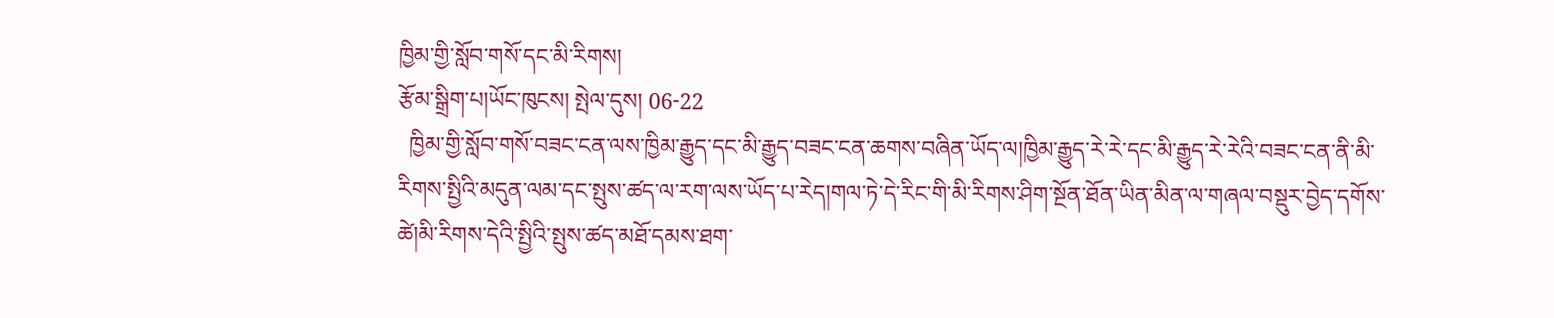ཁྱིམ་གྱི་སློབ་གསོ་དང་མི་རིགས།
རྩོམ་སྒྲིག་པ།ཡོང་ཁུངས། སྤེལ་དུས། 06-22
  ཁྱིམ་གྱི་སློབ་གསོ་བཟང་ངན་ལས་ཁྱིམ་རྒྱུད་དང་མི་རྒྱུད་བཟང་ངན་ཆགས་བཞིན་ཡོད་ལ།ཁྱིམ་རྒྱུད་རེ་རེ་དང་མི་རྒྱུད་རེ་རེའི་བཟང་ངན་ནི་མི་རིགས་སྤྱིའི་མདུན་ལམ་དང་སྤུས་ཚད་ལ་རག་ལས་ཡོད་པ་རེད།གལ་ཏེ་དེ་རིང་གི་མི་རིགས་ཤིག་སྔོན་ཐོན་ཡིན་མིན་ལ་གཞལ་བསྡུར་བྱེད་དགོས་ཚེ།མི་རིགས་དེའི་སྤྱིའི་སྤུས་ཚད་མཐོ་དམས་ཐག་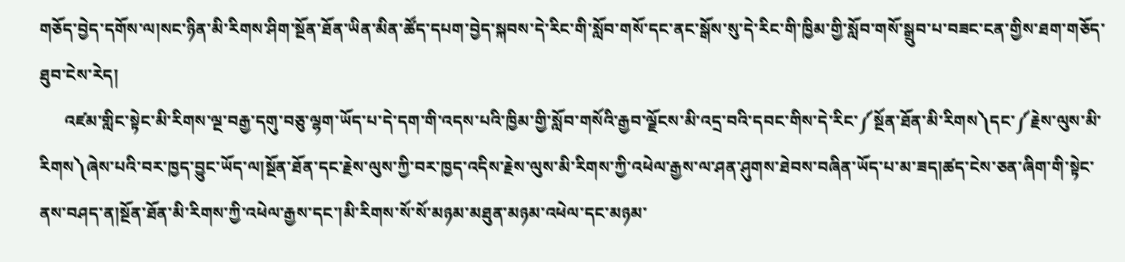གཅོད་བྱེད་དགོས་ལ།སང་ཉིན་མི་རིགས་ཤིག་སྔོན་ཐོན་ཡིན་མིན་ཚོད་དཔག་བྱེད་སྐབས་དེ་རིང་གི་སློབ་གསོ་དང་ནང་སྒོས་སུ་དེ་རིང་གི་ཁྱིམ་གྱི་སློབ་གསོ་སྒྲུབ་པ་བཟང་ངན་གྱིས་ཐག་གཅོད་ཐུབ་ངེས་རེད།
      འཛམ་གླིང་སྟེང་མི་རིགས་ལྔ་བརྒྱ་དགུ་བཅུ་ལྷག་ཡོད་པ་དེ་དག་གི་འདས་པའི་ཁྱིམ་གྱི་སློབ་གསོའི་རྒྱབ་ལྗོངས་མི་འདྲ་བའི་དབང་གིས་དེ་རིང་༼སྔོན་ཐོན་མི་རིགས༽དང་༼རྗེས་ལུས་མི་རིགས༽ཞེས་པའི་བར་ཁྱད་བྱུང་ཡོད་ལ།སྔོན་ཐོན་དང་རྗེས་ལུས་ཀྱི་བར་ཁྱད་འདིས་རྗེས་ལུས་མི་རིགས་ཀྱི་འཕེལ་རྒྱས་ལ་ཤན་ཤུགས་ཐེབས་བཞིན་ཡོད་པ་མ་ཟད།ཚད་ངེས་ཅན་ཞིག་གི་སྟེང་ནས་བཤད་ན།སྔོན་ཐོན་མི་རིགས་ཀྱི་འཕེལ་རྒྱས་དང་།མི་རིགས་སོ་སོ་མཉམ་མཐུན་མཉམ་འཕེལ་དང་མཉམ་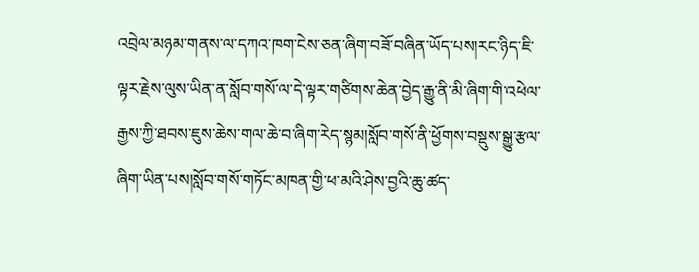འབྲེལ་མཉམ་གནས་ལ་དཀའ་ཁག་ངེས་ཅན་ཞིག་བཟོ་བཞིན་ཡོད་པས།རང་ཉིད་ཇི་ལྟར་རྗེས་ལུས་ཡིན་ན་སློབ་གསོ་ལ་དེ་ལྟར་གཙིགས་ཆེན་བྱེད་རྒྱུ་ནི་མི་ཞིག་གི་འཕེལ་རྒྱས་ཀྱི་ཐབས་ཇུས་ཆེས་གལ་ཆེ་བ་ཞིག་རེད་སྙམ།སློབ་གསོ་ནི་ཕྱོགས་བསྡུས་སྒྱུ་རྩལ་ཞིག་ཡིན་པས།སློབ་གསོ་གཏོང་མཁན་གྱི་ཕ་མའི་ཤེས་བྱའི་ཆུ་ཚད་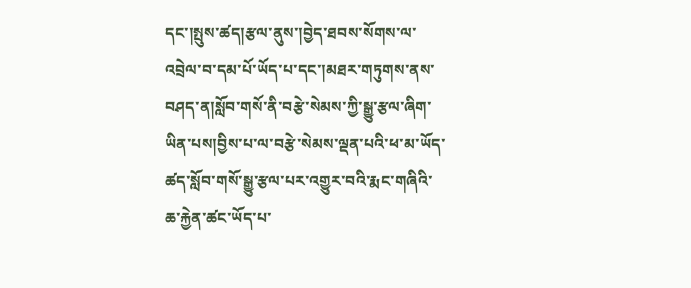དང་།སྤུས་ཚད།རྩལ་ནུས་།བྱེད་ཐབས་སོགས་ལ་འབྲེལ་བ་དམ་པོ་ཡོད་པ་དང་།མཐར་གཏུགས་ནས་བཤད་ན།སློབ་གསོ་ནི་བརྩེ་སེམས་ཀྱི་སྒྱུ་རྩལ་ཞིག་ཡིན་པས།བྱིས་པ་ལ་བརྩེ་སེམས་ལྡན་པའི་ཕ་མ་ཡོད་ཚད་སློབ་གསོ་སྒྱུ་རྩལ་པར་འགྱུར་བའི་རྨང་གཞིའི་ཆ་རྐྱེན་ཚང་ཡོད་པ་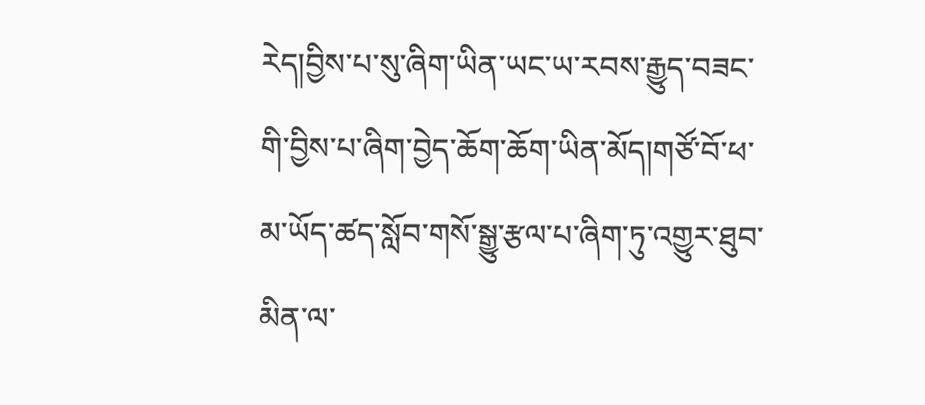རེད།བྱིས་པ་སུ་ཞིག་ཡིན་ཡང་ཡ་རབས་རྒྱུད་བཟང་གི་བྱིས་པ་ཞིག་བྱེད་ཆོག་ཆོག་ཡིན་མོད།གཙོ་བོ་ཕ་མ་ཡོད་ཚད་སློབ་གསོ་སྒྱུ་རྩལ་པ་ཞིག་ཏུ་འགྱུར་ཐུབ་མིན་ལ་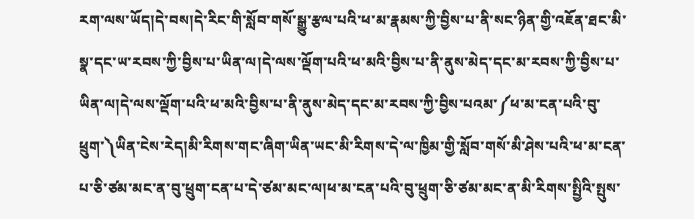རག་ལས་ཡོད།དེ་བས།དེ་རིང་གི་སློབ་གསོ་སྒྱུ་རྩལ་པའི་ཕ་མ་རྣམས་ཀྱི་བྱིས་པ་ནི་སང་ཉིན་གྱི་འཇོན་ཐང་མི་སྣ་དང་ཡ་རབས་ཀྱི་བྱིས་པ་ཡིན་ལ།དེ་ལས་ལྡོག་པའི་ཕ་མའི་བྱིས་པ་ནི་ནུས་མེད་དང་མ་རབས་ཀྱི་བྱིས་པ་ཡིན་ལ།དེ་ལས་ལྡོག་པའི་ཕ་མའི་བྱིས་པ་ནི་ནུས་མེད་དང་མ་རབས་ཀྱི་བྱིས་པའམ་༼ཕ་མ་ངན་པའི་བུ་ཕྲུག་༽ཡིན་ངེས་རེད།མི་རིགས་གང་ཞིག་ཡིན་ཡང་མི་རིགས་དེ་ལ་ཁྱིམ་གྱི་སློབ་གསོ་མི་ཤེས་པའི་ཕ་མ་ངན་པ་ཅི་ཙམ་མང་ན་བུ་ཕྲུག་ངན་པ་དེ་ཙམ་མང་ལ།ཕ་མ་ངན་པའི་བུ་ཕྲུག་ཅི་ཙམ་མང་ན་མི་རིགས་སྤྱིའི་སྤུས་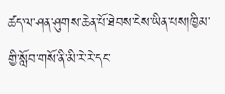ཚད་ལ་ཤན་ཤུགས་ཆེན་པོ་ཐེབས་ངེས་ཡིན་པས།ཁྱིམ་གྱི་སློབ་གསོ་ནི་མི་རེ་རེ་དང་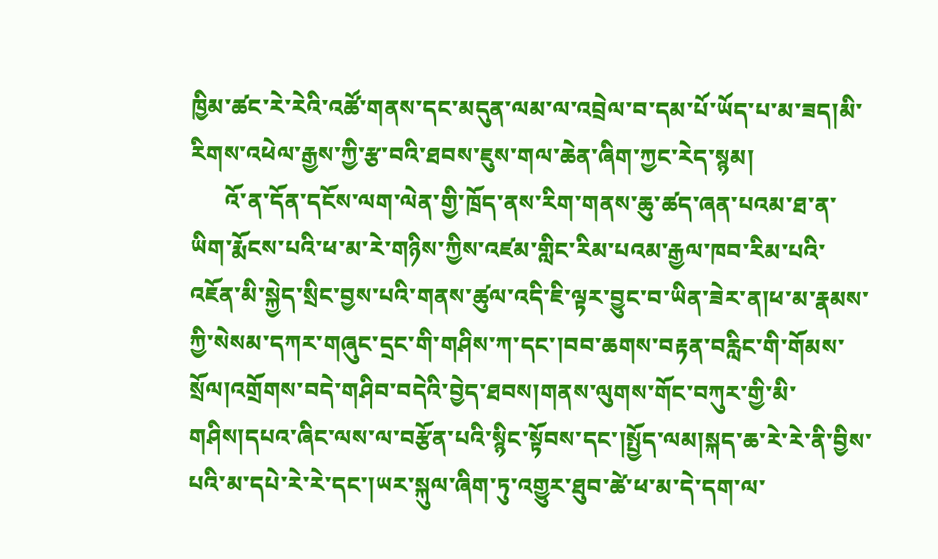ཁྱིམ་ཚང་རེ་རེའི་འཚོ་གནས་དང་མདུན་ལམ་ལ་འབྲེལ་བ་དམ་པོ་ཡོད་པ་མ་ཟད།མི་རིགས་འཕེལ་རྒྱས་ཀྱི་རྩ་བའི་ཐབས་ཇུས་གལ་ཆེན་ཞིག་ཀྱང་རེད་སྙམ།
      འོ་ན་དོན་དངོས་ལག་ལེན་གྱི་ཁྲོད་ནས་རིག་གནས་ཆུ་ཚད་ཞན་པའམ་ཐ་ན་ཡིག་རྨོངས་པའི་ཕ་མ་རེ་གཉིས་ཀྱིས་འཛམ་གླིང་རིམ་པའམ་རྒྱལ་ཁབ་རིམ་པའི་འཇོན་མི་སྐྱེད་སྲིང་བྱས་པའི་གནས་ཚུལ་འདི་ཇི་ལྟར་བྱུང་བ་ཡིན་ཟེར་ན།ཕ་མ་རྣམས་ཀྱི་སེསམ་དཀར་གཞུང་དྲང་གི་གཤིས་ཀ་དང་།བབ་ཆགས་བརྟན་བརླིང་གི་གོམས་སྲོལ།འགྲོགས་བདེ་གཤིབ་བདེའི་བྱེད་ཐབས།གནས་ལུགས་གོང་བཀུར་གྱི་མི་གཤིས།དཔའ་ཞིང་ལས་ལ་བརྩོན་པའི་སྙིང་སྟོབས་དང་།སྤྱོད་ལམ།སྐད་ཆ་རེ་རེ་ནི་བྱིས་པའི་མ་དཔེ་རེ་རེ་དང་།ཡར་སྐུལ་ཞིག་ཏུ་འགྱུར་ཐུབ་ཚེ་ཕ་མ་དེ་དག་ལ་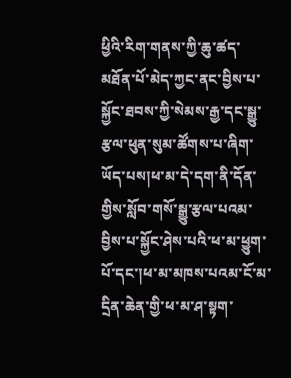ཕྱིའི་རིག་གནས་ཀྱི་ཆུ་ཚད་མཐོན་པོ་མེད་ཀྱང་ནང་བྱིས་པ་སྐྱོང་ཐབས་ཀྱི་སེམས་རྒྱ་དང་སྒྱུ་རྩལ་ཕུན་སུམ་ཚོགས་པ་ཞིག་ཡོད་པས།ཕ་མ་དེ་དག་ནི་དོན་གྱིས་སློབ་གསོ་སྒྱུ་རྩལ་པའམ་བྱིས་པ་སྐྱོང་ཤེས་པའི་ཕ་མ་ཕྱུག་པོ་དང་།ཕ་མ་མཁས་པའམ་ངོ་མ་དྲིན་ཆེན་གྱི་ཕ་མ་ཤ་སྟག་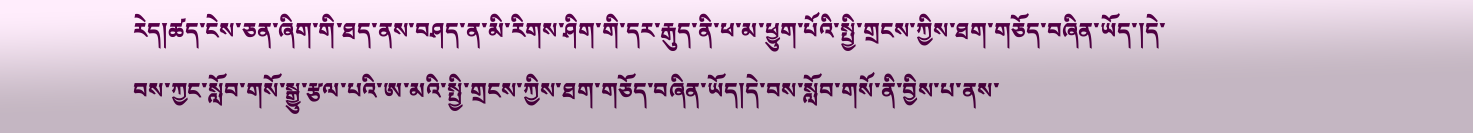རེད།ཚད་ངེས་ཅན་ཞིག་གི་ཐད་ནས་བཤད་ན་མི་རིགས་ཤིག་གི་དར་རྒུད་ནི་ཕ་མ་ཕྱུག་པོའི་སྤྱི་གྲངས་ཀྱིས་ཐག་གཅོད་བཞིན་ཡོད་།དེ་བས་ཀྱང་སློབ་གསོ་སྒྱུ་རྩལ་པའི་ཨ་མའི་སྤྱི་གྲངས་ཀྱིས་ཐག་གཅོད་བཞིན་ཡོད།དེ་བས་སློབ་གསོ་ནི་བྱིས་པ་ནས་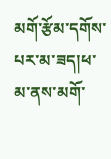མགོ་རྩོམ་དགོས་པར་མ་ཟད།ཕ་མ་ནས་མགོ་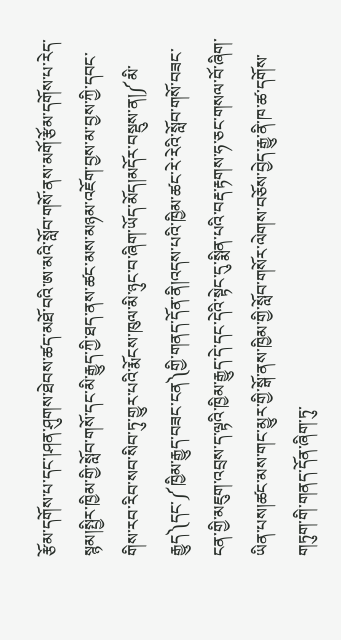རྩོམ་དགོས་པ་དང་།ཤན་ཤུགས་ཐེབས་ཚད་མཐོ་བའི་ཨ་མའི་སློབ་གསོ་ནས་མགོ་རྩོམ་དགོས་པ་རེད་སྙམ།སྤྱིར་ཁྱིམ་གྱི་སློབ་གསོ་དང་མི་རྒྱུད་ཀྱི་ཐད་ནས་ཚང་མས་མཉམ་འཇོག་བྱས་མ་བྱས་ཀྱི་དབང་གིས་རབ་རིབ་སབ་སིབ་ཏུ་གྱུར་པའི་རྨོངས་ཁུལ་མི་ཉུང་བ་ཞིག་ཡོད་མོད།མདོར་བསྡུས་ན།༼མི་རྒྱུད༽དང་༼ཁྱིམ་རྒྱུད་བཟང་ངན༽གྱི་གནད་དོན་ནི།འདས་པའི་ཁྱིམ་ཚང་རེ་རེའི་སློབ་གསོ་བཟང་ངན་གྱི་མཇུག་འབྲས་ད་ལྟའི་ཁྱིམ་རྒྱུད་དེ་དང་དེའི་སྟེང་དུ་སྨིན་པའི་བརྡ་རྟགས་ཧ་ཅང་གསལ་བོ་ཞིག་ཡིན་པས།ཚང་མས་གང་མྱུར་གྱི་སྒོ་ནས་ཁྱིམ་གྱི་སློབ་གསོར་ལེགས་བཅོས་བྱེད་རྒྱུ་ནི་ཁ་ཚ་དགོས་གཏུག་གི་གནད་དོན་ཞིག་ཏུ་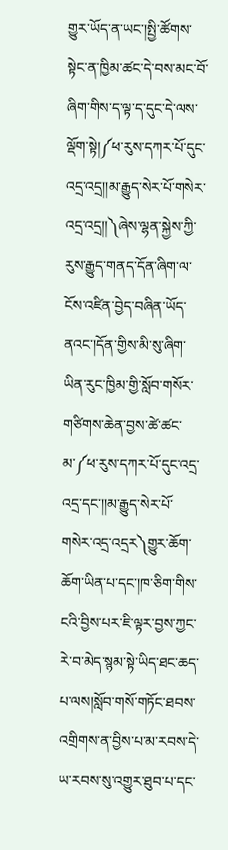གྱུར་ཡོད་ན་ཡང་།སྤྱི་ཚོགས་སྟེང་ན་ཁྱིམ་ཚང་དེ་བས་མང་བོ་ཞིག་གིས་ད་ལྟ་ད་དུང་དེ་ལས་ལྡོག་སྟེ།༼ཕ་རུས་དཀར་པོ་དུང་འདྲ་འདྲ།།མ་རྒྱུད་སེར་པོ་གསེར་འདྲ་འདྲ།།༽ཞེས་ལྷན་སྐྱེས་ཀྱི་རུས་རྒྱུད་གནད་དོན་ཞིག་ལ་ངོས་འཛིན་བྱེད་བཞིན་ཡོད་ནའང་།དོན་གྱིས་མི་སུ་ཞིག་ཡིན་རུང་ཁྱིམ་གྱི་སློབ་གསོར་གཙིགས་ཆེན་བྱས་ཚེ་ཚང་མ་༼ཕ་རུས་དཀར་པོ་དུང་འདྲ་འདྲ་དང་།།མ་རྒྱུད་སེར་པོ་གསེར་འདྲ་འདྲར༽གྱུར་ཆོག་ཆོག་ཡིན་པ་དང་།ཁ་ཅིག་གིས་ངའི་བྱིས་པར་ཇི་ལྟར་བྱས་ཀྱང་རེ་བ་མེད་སྙམ་སྟེ་ཡིད་ཐང་ཆད་པ་ལས།སློབ་གསོ་གཏོང་ཐབས་འགྲིགས་ན་བྱིས་པ་མ་རབས་དེ་ཡ་རབས་སུ་འགྱུར་ཐུབ་པ་དང་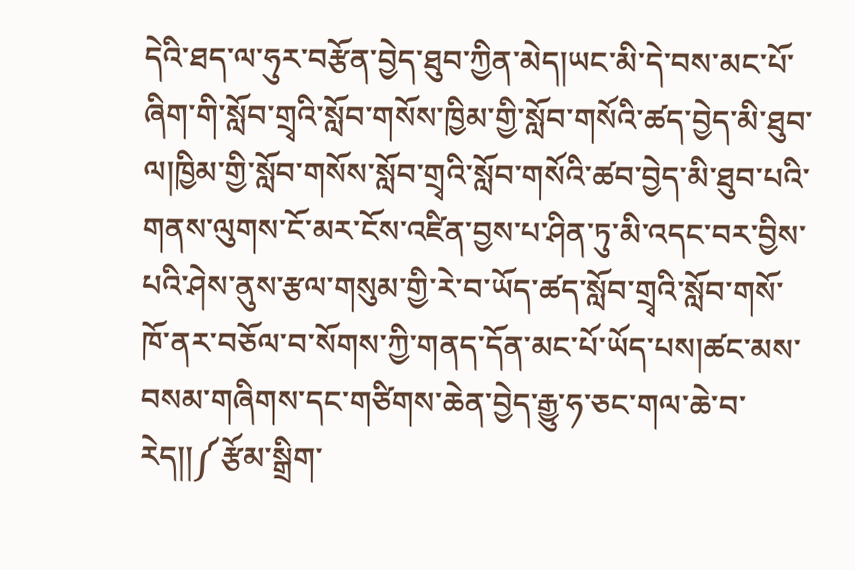དེའི་ཐད་ལ་ཧུར་བརྩོན་བྱེད་ཐུབ་ཀྱིན་མེད།ཡང་མི་དེ་བས་མང་པོ་ཞིག་གི་སློབ་གྲྭའི་སློབ་གསོས་ཁྱིམ་གྱི་སློབ་གསོའི་ཚད་བྱེད་མི་ཐུབ་ལ།ཁྱིམ་གྱི་སློབ་གསོས་སློབ་གྲྭའི་སློབ་གསོའི་ཚབ་བྱེད་མི་ཐུབ་པའི་གནས་ལུགས་ངོ་མར་ངོས་འཛིན་བྱས་པ་ཤིན་ཏུ་མི་འདང་བར་བྱིས་པའི་ཤེས་ནུས་རྩལ་གསུམ་གྱི་རེ་བ་ཡོད་ཚད་སློབ་གྲྭའི་སློབ་གསོ་ཁོ་ནར་བཅོལ་བ་སོགས་ཀྱི་གནད་དོན་མང་པོ་ཡོད་པས།ཚང་མས་བསམ་གཞིགས་དང་གཙིགས་ཆེན་བྱེད་རྒྱུ་ཧ་ཅང་གལ་ཆེ་བ་རེད།།༼རྩོམ་སྒྲིག་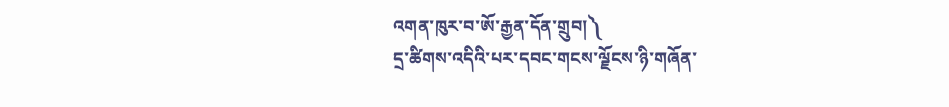འགན་ཁུར་བ་ཨོ་རྒྱན་དོན་གྲུབ།༽
དྲ་ཚིགས་འདིའི་པར་དབང་གངས་ལྗོངས་ཉི་གཞོན་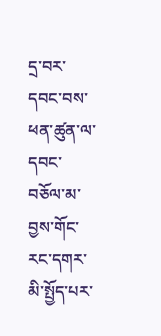དྲ་བར་དབང་བས་ཕན་ཚུན་ལ་དབང་བཅོལ་མ་བྱས་གོང་རང་དགར་མི་སྤྱོད་པར་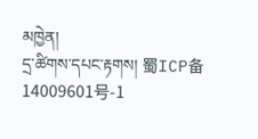མཁྱེན།
དྲ་ཚིགས་དཔང་རྟགས། 蜀ICP备14009601号-1